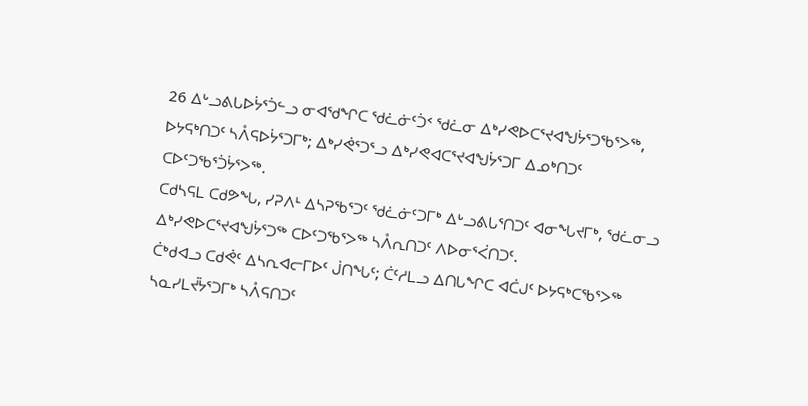26 ᐃᒡᓗᕕᒐᐅᔮᕐᑑᓪᓗ ᓂᐊᖁᖏᑕ ᖁᓛᓃᑦᑑᑉ ᖁᓛᓂ ᐃᒃᓯᕙᐅᑕᕐᔪᐊᖑᔮᕐᑐᖃᕐᐳᖅ, ᐅᔭᕋᒃᑎᑐᑦ ᓴᐰᕋᐅᔮᕐᑐᒥᒃ; ᐃᒃᓯᕚᕐᑐᕐᓗ ᐃᒃᓯᕙᐊᑕᕐᔪᐊᖑᔮᕐᑐᒥ ᐃᓄᒃᑎᑐᑦ ᑕᐅᑦᑐᖃᕐᑑᔮᕐᐳᖅ.
ᑕᑯᓴᕋᒪ ᑕᑯᕗᖓ, ᓯᕈᐱᒻ ᐃᓴᕈᖃᕐᑐᑦ ᖁᓛᓃᑦᑐᒥᒃ ᐃᒡᓗᕕᒐᕐᑎᑐᑦ ᐊᓂᖓᔪᒥᒃ, ᖁᓛᓂᓗ ᐃᒃᓯᕙᐅᑕᕐᔪᐊᖑᔮᕐᑐᖅ ᑕᐅᑦᑐᖃᕐᐳᖅ ᓴᐰᕆᑎᑐᑦ ᐱᐅᓂᕐᐹᑎᑐᑦ.
ᑖᒃᑯᐊᓗ ᑕᑯᕚᑦ ᐃᓴᕆᐊᓕᒥᐅᑦ ᒎᑎᖓᑦ; ᑖᑦᓱᒪᓗ ᐃᑎᒐᖏᑕ ᐊᑖᒍᑦ ᐅᔭᕋᒃᑕᖃᕐᐳᖅ ᓴᓇᓯᒪᔫᔮᕐᑐᒥᒃ ᓴᐰᕋᑎᑐᑦ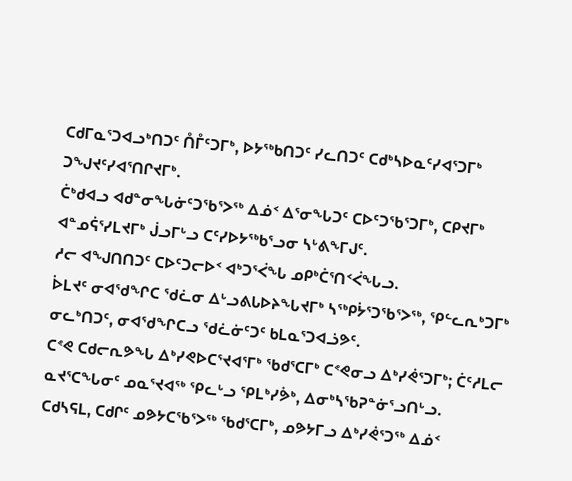ᑕᑯᒥᓇᕐᑐᐊᓗᒃᑎᑐᑦ ᑍᒤᑦᑐᒥᒃ, ᐅᔭᖅᑲᑎᑐᑦ ᓯᓚᑎᑐᑦ ᑕᑯᒃᓴᐅᓇᑦᓯᐊᕐᑐᒥᒃ ᑐᖑᔪᑦᓯᐊᕐᑎᒋᔪᒥᒃ.
ᑖᒃᑯᐊᓗ ᐊᑯᓐᓂᖓᓃᑦᑐᖃᕐᐳᖅ ᐃᓅᑉ ᐃᕐᓂᖓᑐᑦ ᑕᐅᑦᑐᖃᕐᑐᒥᒃ, ᑕᑭᔪᒥᒃ ᐊᓐᓄᕌᕐᓯᒪᔪᒥᒃ ᒎᓗᒥᒡᓗ ᑕᑦᓯᐅᔭᖅᑲᕐᓗᓂ ᓴᒡᕕᖕᒥᒍᑦ.
ᓱᓕ ᐊᖑᑎᑎᑐᑦ ᑕᐅᑦᑐᓕᐅᑉ ᐊᒃᑐᕐᐹᖓ ᓄᑭᒃᑖᕐᑎᑉᐹᖓᓗ.
ᐆᒪᔪᑦ ᓂᐊᖁᖏᑕ ᖁᓛᓂ ᐃᒡᓗᕕᒐᐅᔨᖓᔪᒥᒃ ᓴᖅᑭᔮᕐᑐᖃᕐᐳᖅ, ᕿᓪᓚᕆᒃᑐᒥᒃ ᓂᓚᒃᑎᑐᑦ, ᓂᐊᖁᖏᑕᓗ ᖁᓛᓃᑦᑐᑦ ᑲᒪᓇᕐᑐᐊᓘᕗᑦ.
ᑕᕝᕙ ᑕᑯᓕᕆᕗᖓ ᐃᒃᓯᕙᐅᑕᕐᔪᐊᕐᒥᒃ ᖃᑯᕐᑕᒥᒃ ᑕᕝᕙᓂᓗ ᐃᒃᓯᕚᕐᑐᒥᒃ; ᑖᑦᓱᒪᓕ ᓇᔪᕐᑕᖓᓂᑦ ᓄᓇᕐᔪᐊᖅ ᕿᓚᒡᓗ ᕿᒪᒃᓯᕘᒃ, ᐃᓂᒃᓴᖃᕈᓐᓃᕐᓗᑎᒡᓗ.
ᑕᑯᓴᕋᒪ, ᑕᑯᒋᑦ ᓄᕗᔭᑕᖃᕐᐳᖅ ᖃᑯᕐᑕᒥᒃ, ᓄᕗᔭᒥᓗ ᐃᒃᓯᕚᕐᑐᖅ ᐃᓅᑉ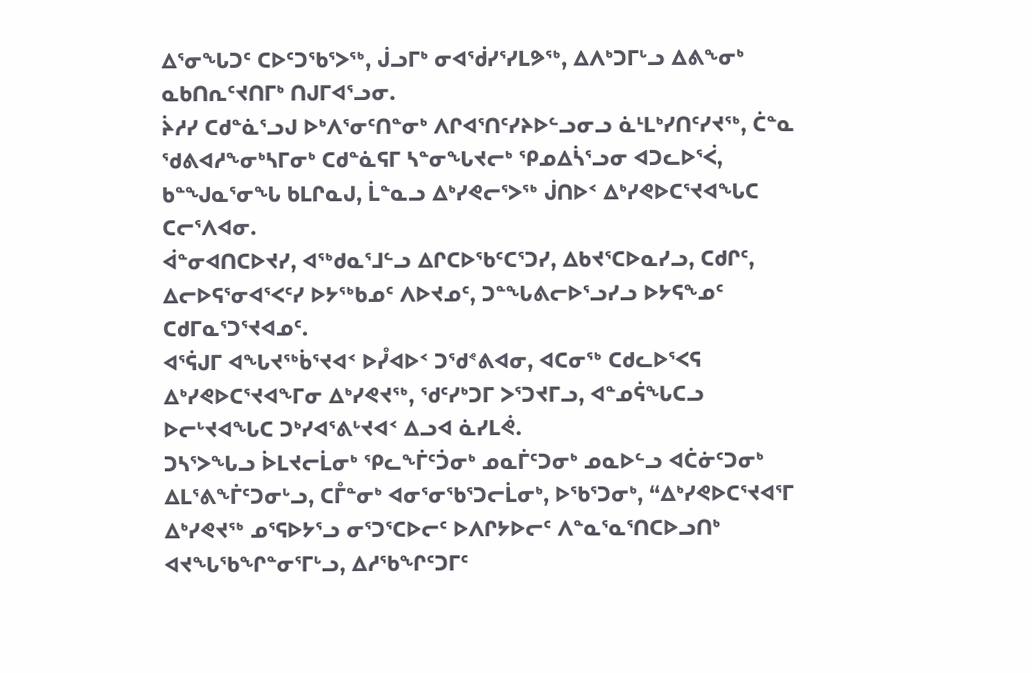ᐃᕐᓂᖓᑐᑦ ᑕᐅᑦᑐᖃᕐᐳᖅ, ᒎᓗᒥᒃ ᓂᐊᖂᓯᕐᓯᒪᕗᖅ, ᐃᐱᒃᑐᒥᒡᓗ ᐃᕕᖕᓂᒃ ᓇᑲᑎᕆᑦᔪᑎᒥᒃ ᑎᒍᒥᐊᕐᓗᓂ.
ᔩᓱᓯ ᑕᑯᓐᓈᕐᓗᒍ ᐅᒃᐱᕐᓂᑦᑎᓐᓂᒃ ᐱᒋᐊᕐᑎᑦᓯᔨᐅᓪᓗᓂᓗ ᓈᒻᒪᒃᓯᑎᑦᓯᔪᖅ, ᑖᓐᓇ ᖁᕕᐊᓱᖕᓂᒃᓴᒥᓂᒃ ᑕᑯᓐᓈᕋᒥ ᓴᓐᓂᖓᔪᓕᒃ ᕿᓄᐃᓵᕐᓗᓂ ᐊᑐᓚᐅᕐᐹ, ᑲᓐᖑᓇᕐᓂᖓ ᑲᒪᒋᓇᒍ, ᒫᓐᓇᓗ ᐃᒃᓯᕙᓕᕐᐳᖅ ᒎᑎᐅᑉ ᐃᒃᓯᕙᐅᑕᕐᔪᐊᖓᑕ ᑕᓕᕐᐱᐊᓂ.
ᐋᓐᓂᐊᑎᑕᐅᔪᓯ, ᐊᖅᑯᓇᕐᒧᓪᓗ ᐃᒋᑕᐅᖃᑦᑕᕐᑐᓯ, ᐃᑲᔪᕐᑕᐅᓇᓯᓗ, ᑕᑯᒋᑦ, ᐃᓕᐅᕋᕐᓂᐊᕐᐸᑦᓯ ᐅᔭᖅᑲᓄᑦ ᐱᐅᔪᓄᑦ, ᑐᓐᖓᕕᓕᐅᕐᓗᓯᓗ ᐅᔭᕋᖕᓄᑦ ᑕᑯᒥᓇᕐᑐᕐᔪᐊᓄᑦ.
ᐊᕐᕌᒍᒥ ᐊᖓᔪᖅᑳᕐᔪᐊᑉ ᐅᓮᐊᐅᑉ ᑐᖁᕝᕕᐊᓂ, ᐊᑕᓂᖅ ᑕᑯᓚᐅᕐᐸᕋ ᐃᒃᓯᕙᐅᑕᕐᔪᐊᖕᒥᓂ ᐃᒃᓯᕙᔪᖅ, ᖁᑦᓯᒃᑐᒥ ᐳᕐᑐᔪᒥᓗ, ᐊᓐᓄᕌᖓᑕᓗ ᐅᓕᒡᔪᐊᖓᑕ ᑐᒃᓯᐊᕐᕕᒡᔪᐊᑉ ᐃᓗᐊ ᓈᓯᒪᕚ.
ᑐᓴᕐᐳᖓᓗ ᐆᒪᔪᓕᒫᓂᒃ ᕿᓚᖕᒦᑦᑑᓂᒃ ᓄᓇᒦᑦᑐᓂᒃ ᓄᓇᐅᓪᓗ ᐊᑖᓃᑦᑐᓂᒃ ᐃᒪᕐᕕᖕᒦᑦᑐᓂᒡᓗ, ᑕᒤᓐᓂᒃ ᐊᓂᕐᓂᖃᕐᑐᓕᒫᓂᒃ, ᐅᖃᕐᑐᓂᒃ, “ᐃᒃᓯᕙᐅᑕᕐᔪᐊᕐᒥ ᐃᒃᓯᕙᔪᖅ ᓄᕐᕋᐅᔭᕐᓗ ᓂᕐᑐᕐᑕᐅᓕᑦ ᐅᐱᒋᔭᐅᓕᑦ ᐱᓐᓇᕐᓇᕐᑎᑕᐅᓗᑎᒃ ᐊᔪᖓᖃᖏᓐᓂᕐᒥᒡᓗ, ᐃᓱᖃᖏᑦᑐᒥᑦ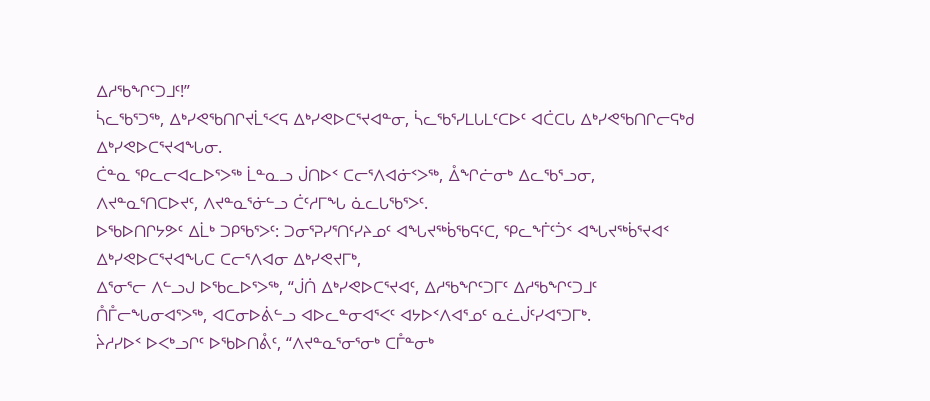ᐃᓱᖃᖏᑦᑐᒧᑦ!”
ᓵᓚᖃᕐᑐᖅ, ᐃᒃᓯᕙᖃᑎᒋᔪᒫᕐᐸᕋ ᐃᒃᓯᕙᐅᑕᕐᔪᐊᓐᓂ, ᓵᓚᖃᕐᓯᒪᒐᒪᑦᑕᐅᑦ ᐊᑖᑕᒐ ᐃᒃᓯᕙᖃᑎᒋᓕᕋᒃᑯ ᐃᒃᓯᕙᐅᑕᕐᔪᐊᖓᓂ.
ᑖᓐᓇ ᕿᓚᓕᐊᓚᐅᕐᐳᖅ ᒫᓐᓇᓗ ᒎᑎᐅᑉ ᑕᓕᕐᐱᐊᓃᑉᐳᖅ, ᐂᖏᓖᓂᒃ ᐃᓚᖃᕐᓗᓂ, ᐱᔪᓐᓇᕐᑎᑕᐅᔪᑦ, ᐱᔪᓐᓇᕐᓃᓪᓗ ᑖᑦᓱᒥᖓ ᓈᓚᒐᖃᕐᐳᑦ.
ᐅᖃᐅᑎᒋᔭᕗᑦ ᐃᒫᒃ ᑐᑭᖃᕐᐳᑦ: ᑐᓂᕐᕈᓯᕐᑎᑦᓯᔨᓄᑦ ᐊᖓᔪᖅᑳᖃᕋᑦᑕ, ᕿᓚᖕᒦᑦᑑᑉ ᐊᖓᔪᖅᑳᕐᔪᐊᑉ ᐃᒃᓯᕙᐅᑕᕐᔪᐊᖓᑕ ᑕᓕᕐᐱᐊᓂ ᐃᒃᓯᕙᔪᒥᒃ,
ᐃᕐᓂᕐᓕ ᐱᓪᓗᒍ ᐅᖃᓚᐅᕐᐳᖅ, “ᒎᑏ ᐃᒃᓯᕙᐅᑕᕐᔪᐊᑦ, ᐃᓱᖃᖏᑦᑐᒥᑦ ᐃᓱᖃᖏᑦᑐᒧᑦ ᑍᒤᓕᖓᓂᐊᕐᐳᖅ, ᐊᑕᓂᐅᕖᓪᓗ ᐊᐅᓚᓐᓂᐊᕐᐸᑦ ᐊᔭᐅᑉᐱᐊᕐᓄᑦ ᓇᓛᒎᑦᓯᐊᕐᑐᒥᒃ.
ᔩᓱᓯᐅᑉ ᐅᐸᒃᓗᒋᑦ ᐅᖃᐅᑎᕔᑦ, “ᐱᔪᓐᓇᕐᓂᕐᓂᒃ ᑕᒤᓐᓂᒃ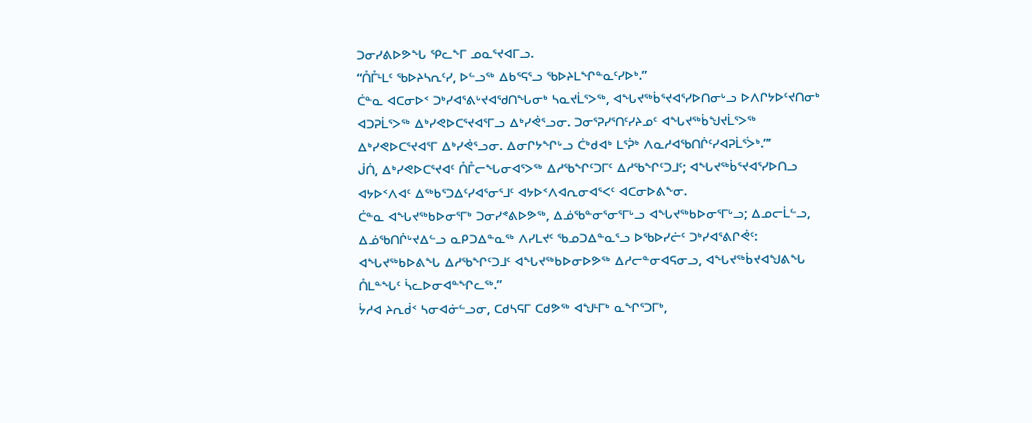ᑐᓂᓯᕕᐅᕗᖓ ᕿᓚᖕᒥ ᓄᓇᕐᔪᐊᒥᓗ.
“ᑍᒤᒻᒪᑦ ᖃᐅᔨᓴᕆᑦᓯ, ᐅᓪᓗᖅ ᐃᑲᕐᕋᕐᓗ ᖃᐅᔨᒪᖏᓐᓇᑦᓯᐅᒃ.”
ᑖᓐᓇ ᐊᑕᓂᐅᑉ ᑐᒃᓯᐊᕐᕕᒡᔪᐊᖁᑎᖓᓂᒃ ᓴᓇᔪᒫᕐᐳᖅ, ᐊᖓᔪᖅᑳᕐᔪᐊᕐᓯᐅᑎᓂᒡᓗ ᐅᐱᒋᔭᐅᑦᔪᑎᓂᒃ ᐊᑐᕈᒫᕐᐳᖅ ᐃᒃᓯᕙᐅᑕᕐᔪᐊᕐᒥᓗ ᐃᒃᓯᕚᕐᓗᓂ. ᑐᓂᕐᕈᓯᕐᑎᑦᓯᔨᓄᑦ ᐊᖓᔪᖅᑳᖑᔪᒫᕐᐳᖅ ᐃᒃᓯᕙᐅᑕᕐᔪᐊᕐᒥ ᐃᒃᓯᕚᕐᓗᓂ. ᐃᓂᒋᔭᖏᒡᓗ ᑖᒃᑯᐊᒃ ᒪᕐᕉᒃ ᐱᓇᓱᐊᖃᑎᒌᑦᓯᐊᕈᒫᕐᐴᒃ.”’
ᒎᑏ, ᐃᒃᓯᕙᐅᑕᕐᔪᐊᑦ ᑍᒤᓕᖓᓂᐊᕐᐳᖅ ᐃᓱᖃᖏᑦᑐᒥᑦ ᐃᓱᖃᖏᑦᑐᒧᑦ; ᐊᖓᔪᖅᑳᕐᔪᐊᕐᓯᐅᑎᓗ ᐊᔭᐅᑉᐱᐊᑦ ᐃᖅᑲᕐᑐᐃᑦᓯᐊᕐᓂᕐᒧᑦ ᐊᔭᐅᑉᐱᐊᕆᓂᐊᕐᐸᑦ ᐊᑕᓂᐅᕕᖕᓂ.
ᑖᓐᓇ ᐊᖓᔪᖅᑲᐅᓂᕐᒥᒃ ᑐᓂᓯᕝᕕᐅᕗᖅ, ᐃᓅᖃᓐᓂᕐᓂᕐᒥᒡᓗ ᐊᖓᔪᖅᑲᐅᓂᕐᒥᒡᓗ; ᐃᓄᓕᒫᓪᓗ, ᐃᓅᖃᑎᒌᒡᔪᐃᓪᓗ ᓇᑭᑐᐃᓐᓇᖅ ᐱᓯᒪᔪᑦ ᖃᓄᑐᐃᓐᓇᕐᓗ ᐅᖃᐅᓯᓖᑦ ᑐᒃᓯᐊᕐᕕᒋᕚᑦ: ᐊᖓᔪᖅᑲᐅᕕᖓ ᐃᓱᖃᖏᑦᑐᒧᑦ ᐊᖓᔪᖅᑲᐅᓂᐅᕗᖅ ᐃᓱᓕᓐᓂᐊᕋᓂᓗ, ᐊᖓᔪᖅᑳᔪᐊᖑᕕᖓ ᑍᒪᓐᖓᑦ ᓵᓚᐅᓂᐊᓐᖏᓚᖅ.”
ᔮᓱᐊ ᔨᕆᑰᑉ ᓴᓂᐊᓃᓪᓗᓂ, ᑕᑯᓴᕋᒥ ᑕᑯᕗᖅ ᐊᖑᒻᒥᒃ ᓇᖏᕐᑐᒥᒃ,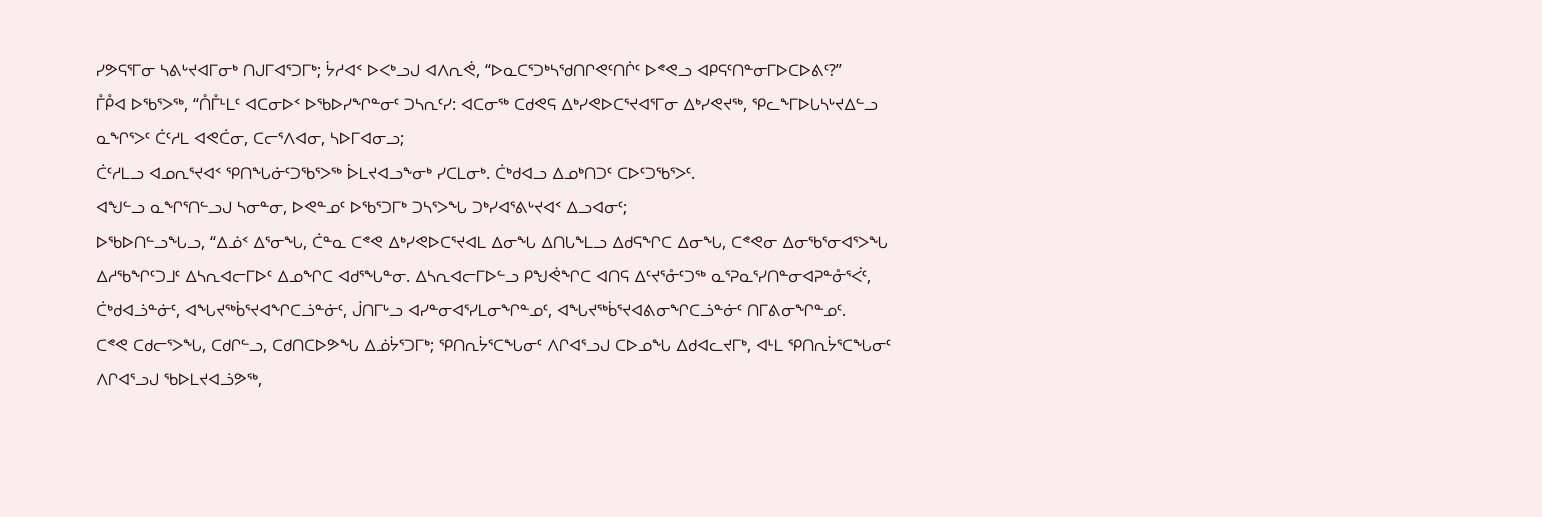ᓯᕗᕋᕐᒥᓂ ᓴᕕᒡᔪᐊᒥᓂᒃ ᑎᒍᒥᐊᕐᑐᒥᒃ; ᔮᓱᐊᑉ ᐅᐸᒃᓗᒍ ᐊᐱᕆᕚ, “ᐅᓇᑕᕐᑐᒃᓴᖁᑎᒋᕙᑦᑎᒌᑦ ᐅᕝᕙᓗ ᐊᑭᕋᑦᑎᓐᓂᒥᐅᑕᐅᕕᑦ?”
ᒤᑬᐊ ᐅᖃᕐᐳᖅ, “ᑍᒤᒻᒪᑦ ᐊᑕᓂᐅᑉ ᐅᖃᐅᓯᖏᓐᓂᑦ ᑐᓴᕆᑦᓯ: ᐊᑕᓂᖅ ᑕᑯᕙᕋ ᐃᒃᓯᕙᐅᑕᕐᔪᐊᕐᒥᓂ ᐃᒃᓯᕙᔪᖅ, ᕿᓚᖕᒥᐅᒐᓴᒡᔪᐃᓪᓗ ᓇᖏᕐᐳᑦ ᑖᑦᓱᒪ ᐊᕙᑖᓂ, ᑕᓕᕐᐱᐊᓂ, ᓴᐅᒥᐊᓂᓗ;
ᑖᑦᓱᒪᓗ ᐊᓄᕆᕐᔪᐊᑉ ᕿᑎᖓᓃᑦᑐᖃᕐᐳᖅ ᐆᒪᔪᐊᓗᖕᓂᒃ ᓯᑕᒪᓂᒃ. ᑖᒃᑯᐊᓗ ᐃᓄᒃᑎᑐᑦ ᑕᐅᑦᑐᖃᕐᐳᑦ.
ᐊᖑᓪᓗ ᓇᖏᕐᑎᓪᓗᒍ ᓴᓂᓐᓂ, ᐅᕙᓐᓄᑦ ᐅᖃᕐᑐᒥᒃ ᑐᓴᕐᐳᖓ ᑐᒃᓯᐊᕐᕕᒡᔪᐊᑉ ᐃᓗᐊᓂᑦ;
ᐅᖃᐅᑎᓪᓗᖓᓗ, “ᐃᓅᑉ ᐃᕐᓂᖓ, ᑖᓐᓇ ᑕᕝᕙ ᐃᒃᓯᕙᐅᑕᕐᔪᐊᒪ ᐃᓂᖓ ᐃᑎᒐᖕᒪᓗ ᐃᑯᕋᖏᑕ ᐃᓂᖓ, ᑕᕝᕙᓂ ᐃᓂᖃᕐᓂᐊᕐᐳᖓ ᐃᓱᖃᖏᑦᑐᒧᑦ ᐃᓴᕆᐊᓕᒥᐅᑦ ᐃᓄᖏᑕ ᐊᑯᕐᖓᓐᓂ. ᐃᓴᕆᐊᓕᒥᐅᓪᓗ ᑭᖑᕚᖏᑕ ᐊᑎᕋ ᐃᑦᔪᕐᓁᑦᑐᖅ ᓇᕐᕈᓇᕐᓯᑎᓐᓂᐊᕈᓐᓁᕐᐹᑦ, ᑖᒃᑯᐊᓘᓐᓃᑦ, ᐊᖓᔪᖅᑳᕐᔪᐊᖏᑕᓘᓐᓃᑦ, ᒎᑎᒥᒡᓗ ᐊᓯᓐᓂᐊᕐᓯᒪᓂᖏᓐᓄᑦ, ᐊᖓᔪᖅᑳᕐᔪᐊᕕᓂᖏᑕᓘᓐᓃᑦ ᑎᒥᕕᓂᖏᓐᓄᑦ.
ᑕᕝᕙ ᑕᑯᓕᕐᐳᖓ, ᑕᑯᒋᓪᓗ, ᑕᑯᑎᑕᐅᕗᖓ ᐃᓅᔮᕐᑐᒥᒃ; ᕿᑎᕆᔮᕐᑕᖓᓂᑦ ᐱᒋᐊᕐᓗᒍ ᑕᐅᓄᖓ ᐃᑯᐊᓚᔪᒥᒃ, ᐊᒻᒪ ᕿᑎᕆᔮᕐᑕᖓᓂᑦ ᐱᒋᐊᕐᓗᒍ ᖃᐅᒪᔪᐊᓘᕗᖅ,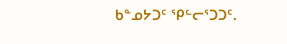ᑲᓐᓄᔭᑐᑦ ᕿᓪᓕᕐᑐᑐᑦ.